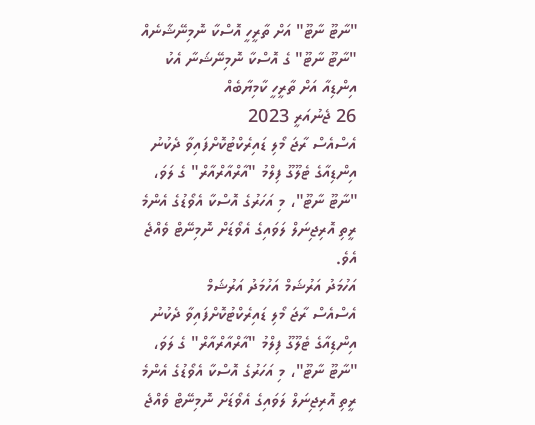"ނާޓޫ ނާޓޫ" އަށް ތާރީހީ އޮސްކާ ނޮމިނޭޝާނެއް
"ނާޓޫ ނާޓޫ" ގެ އޮސްކާ ނޮމިނޭޝަނާ އެކު އިންޑިއާ އަށް ތާރީހީ ކާމިޔާބެއް
26 ޖެނުއަރީ 2023
އެސްއެސް ރާޖަ މޯލި ޑައިރެކްޓުކޮށްފައިވާ ދެކުނު އިންޑިއާގެ ޓެލޫގޫ ފިލްމު "އާރްއާރްއާރް" ގެ ލަވަ، "ނާޓޫ ނާޓޫ"، މި އަހަރުގެ އޮސްކާ އެވޯޑުގެ އެންމެ ރީތި އޮރިޖިނަލް ލަވައިގެ އެވޯޑަށް ނޮމިނޭޓް ވެއްޖެ އެވެ.
އަހުމަދު އަރުޝަމް އަހުމަދު އަރުޝަމް
އެސްއެސް ރާޖަ މޯލި ޑައިރެކްޓުކޮށްފައިވާ ދެކުނު އިންޑިއާގެ ޓެލޫގޫ ފިލްމު "އާރްއާރްއާރް" ގެ ލަވަ، "ނާޓޫ ނާޓޫ"، މި އަހަރުގެ އޮސްކާ އެވޯޑުގެ އެންމެ ރީތި އޮރިޖިނަލް ލަވައިގެ އެވޯޑަށް ނޮމިނޭޓް ވެއްޖެ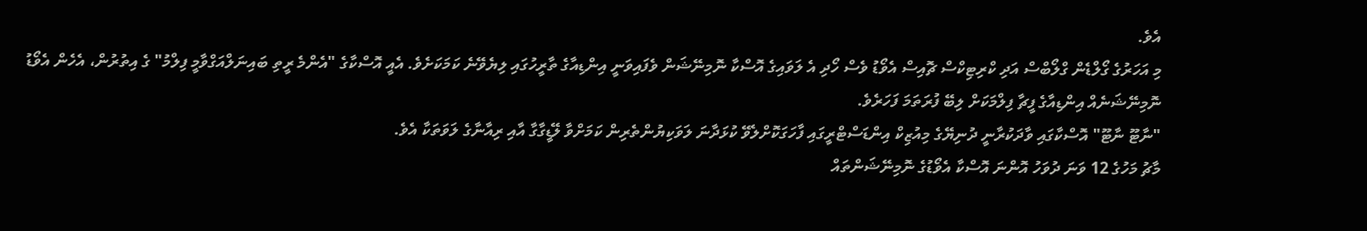އެވެ.
މި އަހަރުގެ ގޯލްޑެން ގްލޯބްސް އަދި ކްރިޓިކްސް ޗޮއިސް އެވޯޑު ވެސް ހޯދި އެ ލަވައިގެ އޮސްކާ ނޮމިނޭޝަން ވެފައިވަނީ އިންޑިއާގެ ތާރީހުގައި ލިޔެވޭނެ ކަމަކަށެވެ. އެއީ އޮސްކާގެ "އެންމެ ރީތި ބައިނަލްއަގްވާމީ ފިލްމު" ގެ އިތުރުން، އެހެން އެވޯޑު ނޮމިނޭޝަނެއް އިންޑިއާގެ ފީޗާ ފިލްމަކަށް ލިބޭ ފުރަތަމަ ފަހަރެވެ.
"ނާޓޫ ނާޓޫ" އޮސްކާގައި ވާދަކުރާނީ ދުނިޔޭގެ މިއުޒިކް އިންޑަސްޓްރީގައި ފާހަގަކޮށްލެވޭ ކުޅަދާނަ ލަވަކިޔުންތެރިން ކަމަށްވާ ލޭޑީގާގާ އާއި ރިއާނާގެ ލަވަތަކާ އެވެ.
މާޗު މަހުގެ 12 ވަނަ ދުވަހު އޮންނަ އޮސްކާ އެވޯޑުގެ ނޮމިނޭޝަންތައް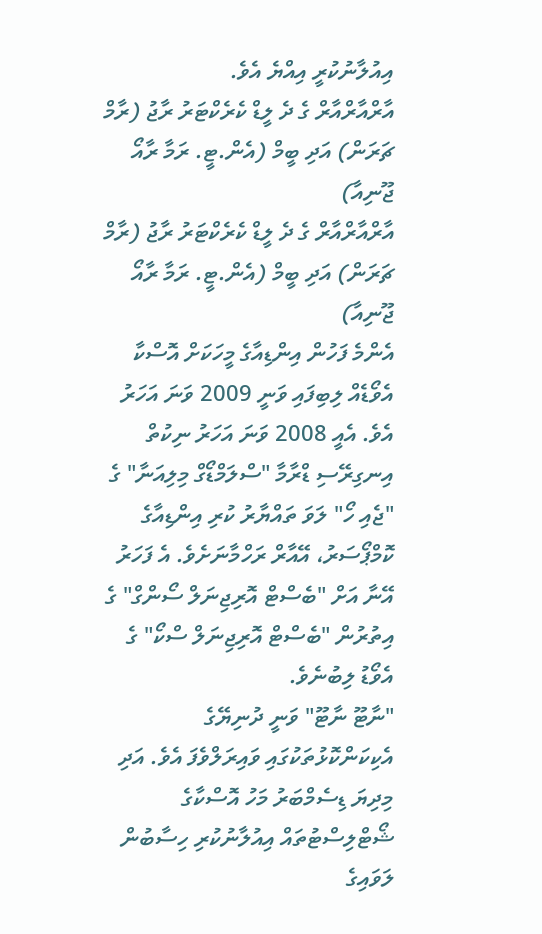އިއުލާނުކުރީ އިއްޔެ އެވެ.
އާރްއާރްއާރް ގެ ދެ ލީޑް ކެރެކްޓަރު ރާޖު (ރާމް ޗަރަން) އަދި ބީމް (އެން.ޓީ. ރަމާ ރާއޯ ޖޫނިއާ)
އާރްއާރްއާރް ގެ ދެ ލީޑް ކެރެކްޓަރު ރާޖު (ރާމް ޗަރަން) އަދި ބީމް (އެން.ޓީ. ރަމާ ރާއޯ ޖޫނިއާ)
އެންމެ ފަހުން އިންޑިއާގެ މީހަކަށް އޮސްކާ އެވޯޑެއް ލިބިފައި ވަނީ 2009 ވަނަ އަހަރު އެވެ. އެއީ 2008 ވަނަ އަހަރު ނިކުތް އިނގިރޭސި ޑްރާމާ "ސްލަމްޑޯގް މިލިއަނާ" ގެ "ޖެއި ހޯ" ލަވަ ތައްޔާރު ކުރި އިންޑިއާގެ ކޮމްޕޯސަރު، އޭއާރް ރަހްމާނަށެވެ. އެ ފަހަރު އޭނާ އަށް "ބެސްޓް އޮރިޖިނަލް ސޯންގް" ގެ އިތުރުން "ބެސްޓް އޮރިޖިނަލް ސްކޯ" ގެ އެވޯޑު ލިބުނެވެ.
"ނާޓޫ ނާޓޫ" ވަނީ ދުނިޔޭގެ އެކިކަންކޮޅުތަކުގައި ވައިރަލްވެފަ އެވެ. އަދި މިދިޔަ ޑިސެމްބަރު މަހު އޮސްކާގެ ޝޯޓްލިސްޓުތައް އިއުލާނުކުރި ހިސާބުން ލަވައިގެ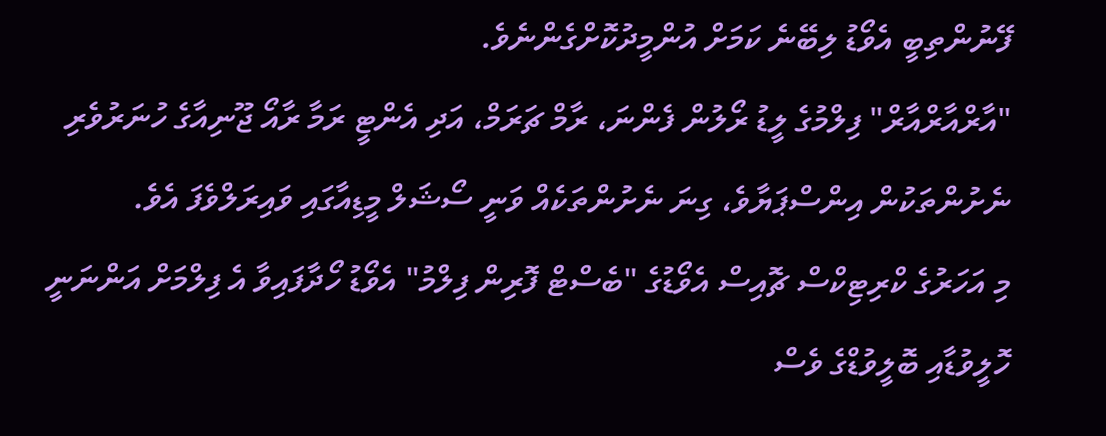ފޭނުންތިބީ އެވޯޑު ލިބޭނެ ކަމަށް އުންމީދުކޮށްގެންނެވެ.
"އާރްއާރްއާރް" ފިލްމުގެ ލީޑު ރޯލުން ފެންނަ، ރާމް ޗަރަމް، އަދި އެންޓީ ރަމާ ރާއޯ ޖޫނިއާގެ ހުނަރުވެރި ނެށުންތަކުން އިންސްޕަޔާވެ، ގިނަ ނެށުންތަކެއް ވަނީ ސޯޝަލް މީޑިއާގައި ވައިރަލްވެފަ އެވެ.
މި އަހަރުގެ ކްރިޓިކްސް ޗޮއިސް އެވޯޑުގެ "ބެސްޓް ފޮރިން ފިލްމު" އެވޯޑު ހޯދާފައިވާ އެ ފިލްމަށް އަންނަނީ ހޮލީވުޑާއި ބޮލީވުޑްގެ ވެސް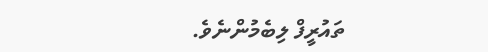ތައުރީފް ލިބެމުންނެވެ.